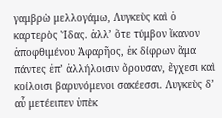γαμβρὼ μελλογάμω, Λυγκεὺς καὶ ὁ καρτερὸς Ἴδας. ἀλλʼ ὅτε τύμβον ἵκανον ἀποφθιμένου Ἀφαρῆος, ἐκ δίφρων ἅμα πάντες ἐπʼ ἀλλήλοισιν ὄρουσαν, ἔγχεσι καὶ κοίλοισι βαρυνόμενοι σακέεσσι. Λυγκεὺς δʼ αὖ μετέειπεν ὑπὲκ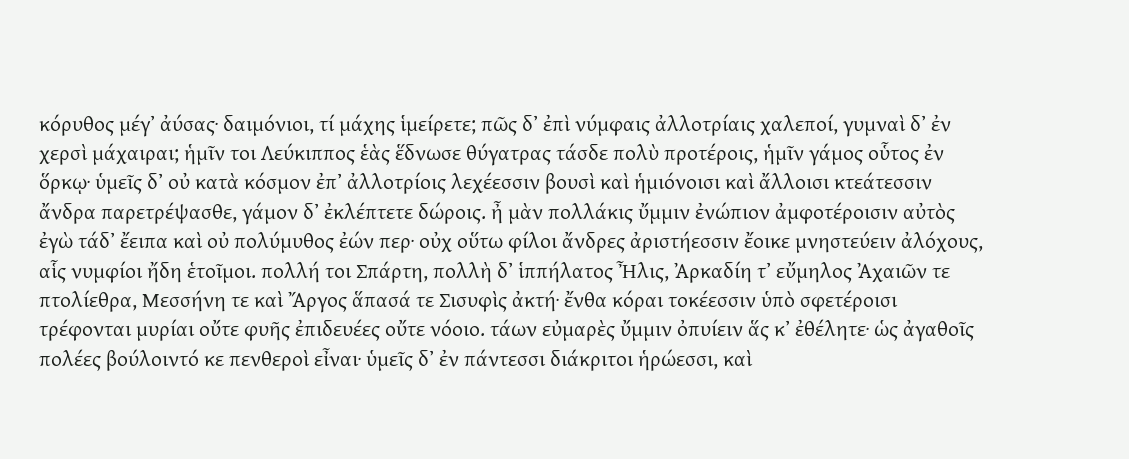κόρυθος μέγʼ ἀύσας· δαιμόνιοι, τί μάχης ἱμείρετε; πῶς δʼ ἐπὶ νύμφαις ἀλλοτρίαις χαλεποί, γυμναὶ δʼ ἐν χερσὶ μάχαιραι; ἡμῖν τοι Λεύκιππος ἑὰς ἕδνωσε θύγατρας τάσδε πολὺ προτέροις, ἡμῖν γάμος οὗτος ἐν ὅρκῳ· ὑμεῖς δʼ οὐ κατὰ κόσμον ἐπʼ ἀλλοτρίοις λεχέεσσιν βουσὶ καὶ ἡμιόνοισι καὶ ἄλλοισι κτεάτεσσιν ἄνδρα παρετρέψασθε, γάμον δʼ ἐκλέπτετε δώροις. ἦ μὰν πολλάκις ὔμμιν ἐνώπιον ἀμφοτέροισιν αὐτὸς ἐγὼ τάδʼ ἔειπα καὶ οὐ πολύμυθος ἐών περ· οὐχ οὕτω φίλοι ἄνδρες ἀριστήεσσιν ἔοικε μνηστεύειν ἀλόχους, αἷς νυμφίοι ἤδη ἑτοῖμοι. πολλή τοι Σπάρτη, πολλὴ δʼ ἱππήλατος Ἦλις, Ἀρκαδίη τʼ εὔμηλος Ἀχαιῶν τε πτολίεθρα, Μεσσήνη τε καὶ Ἄργος ἅπασά τε Σισυφὶς ἀκτή· ἔνθα κόραι τοκέεσσιν ὑπὸ σφετέροισι τρέφονται μυρίαι οὔτε φυῆς ἐπιδευέες οὔτε νόοιο. τάων εὐμαρὲς ὔμμιν ὀπυίειν ἅς κʼ ἐθέλητε· ὡς ἀγαθοῖς πολέες βούλοιντό κε πενθεροὶ εἶναι· ὑμεῖς δʼ ἐν πάντεσσι διάκριτοι ἡρώεσσι, καὶ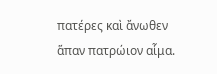πατέρες καὶ ἄνωθεν ἅπαν πατρώιον αἷμα.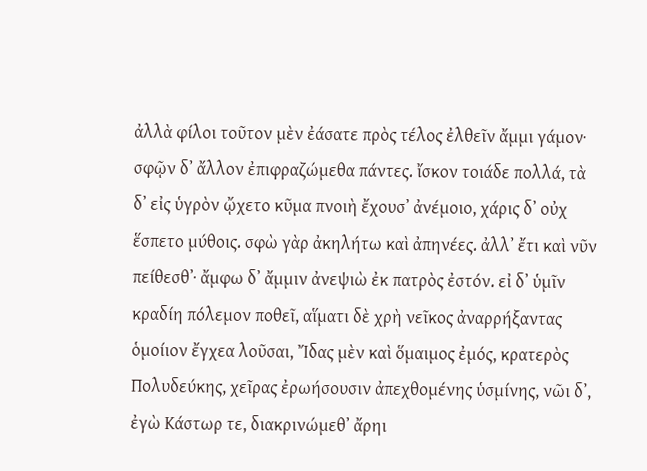ἀλλὰ φίλοι τοῦτον μὲν ἐάσατε πρὸς τέλος ἐλθεῖν ἄμμι γάμον· σφῷν δʼ ἄλλον ἐπιφραζώμεθα πάντες. ἴσκον τοιάδε πολλά, τὰ δʼ εἰς ὑγρὸν ᾤχετο κῦμα πνοιὴ ἔχουσʼ ἀνέμοιο, χάρις δʼ οὐχ ἕσπετο μύθοις. σφὼ γὰρ ἀκηλήτω καὶ ἀπηνέες. ἀλλʼ ἔτι καὶ νῦν πείθεσθʼ· ἄμφω δʼ ἄμμιν ἀνεψιὼ ἐκ πατρὸς ἐστόν. εἰ δʼ ὑμῖν κραδίη πόλεμον ποθεῖ, αἵματι δὲ χρὴ νεῖκος ἀναρρήξαντας ὁμοίιον ἔγχεα λοῦσαι, Ἴδας μὲν καὶ ὅμαιμος ἐμός, κρατερὸς Πολυδεύκης, χεῖρας ἐρωήσουσιν ἀπεχθομένης ὑσμίνης, νῶι δʼ, ἐγὼ Κάστωρ τε, διακρινώμεθʼ ἄρηι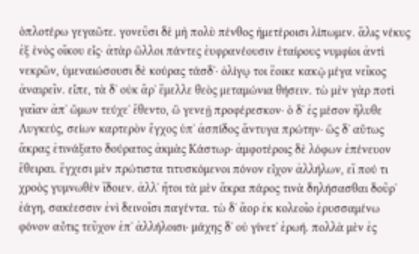ὁπλοτέρω γεγαῶτε. γονεῦσι δὲ μὴ πολὺ πένθος ἡμετέροισι λίπωμεν. ἅλις νέκυς ἐξ ἑνὸς οἴκου εἶς· ἀτὰρ ὥλλοι πάντες ἐυφρανέουσιν ἑταίρους νυμφίοι ἀντὶ νεκρῶν, ὑμεναιώσουσι δὲ κούρας τάσδʼ· ὀλίγῳ τοι ἔοικε κακῷ μέγα νεῖκος ἀναιρεῖν. εἶπε, τὰ δʼ οὐκ ἄρʼ ἔμελλε θεὸς μεταμώνια θήσειν. τὼ μὲν γὰρ ποτὶ γαῖαν ἀπʼ ὤμων τεύχεʼ ἔθεντο, ὣ γενεῇ προφέρεσκον· ὁ δʼ ἐς μέσον ἤλυθε Λυγκεύς, σείων καρτερὸν ἔγχος ὑπʼ ἀσπίδος ἄντυγα πρώτην· ὣς δʼ αὔτως ἄκρας ἐτινάξατο δούρατος ἀκμὰς Κάστωρ· ἀμφοτέροις δὲ λόφων ἐπένευον ἔθειραι. ἔγχεσι μὲν πρώτιστα τιτυσκόμενοι πόνον εἶχον ἀλλήλων, εἴ πού τι χροὸς γυμνωθὲν ἴδοιεν. ἀλλʼ ἤτοι τὰ μὲν ἄκρα πάρος τινὰ δηλήσασθαι δοῦρʼ ἐάγη, σακέεσσιν ἐνὶ δεινοῖσι παγέντα. τὼ δʼ ἄορ ἐκ κολεοῖο ἐρυσσαμένω φόνον αὖτις τεῦχον ἐπʼ ἀλλήλοισι· μάχης δʼ οὐ γίνετʼ ἐρωή. πολλὰ μὲν ἐς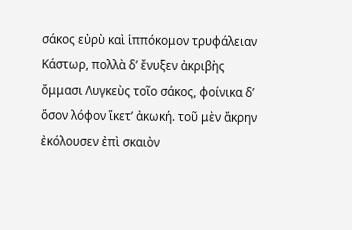σάκος εὐρὺ καὶ ἱππόκομον τρυφάλειαν Κάστωρ, πολλὰ δʼ ἔνυξεν ἀκριβὴς ὄμμασι Λυγκεὺς τοῖο σάκος, φοίνικα δʼ ὅσον λόφον ἵκετʼ ἀκωκή. τοῦ μὲν ἄκρην ἐκόλουσεν ἐπὶ σκαιὸν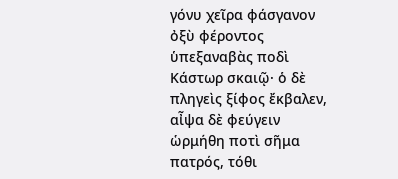γόνυ χεῖρα φάσγανον ὀξὺ φέροντος ὑπεξαναβὰς ποδὶ Κάστωρ σκαιῷ· ὁ δὲ πληγεὶς ξίφος ἔκβαλεν, αἶψα δὲ φεύγειν ὡρμήθη ποτὶ σῆμα πατρός, τόθι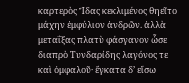καρτερὸς Ἴδας κεκλιμένος θηεῖτο μάχην ἐμφύλιον ἀνδρῶν. ἀλλὰ μεταΐξας πλατὺ φάσγανον ὦσε διαπρὸ Τυνδαρίδης λαγόνος τε καὶ ὀμφαλοῦ· ἔγκατα δʼ εἴσω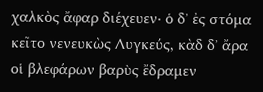χαλκὸς ἄφαρ διέχευεν· ὁ δʼ ἐς στόμα κεῖτο νενευκὼς Λυγκεύς, κὰδ δʼ ἄρα οἱ βλεφάρων βαρὺς ἔδραμεν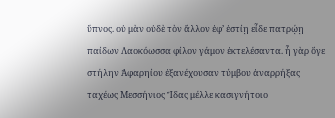ὕπνος. οὐ μὰν οὐδὲ τὸν ἄλλον ἐφʼ ἑστίῃ εἶδε πατρῴῃ παίδων Λαοκόωσσα φίλον γάμον ἐκτελέσαντα. ἦ γὰρ ὅγε στήλην Ἀφαρηίου ἐξανέχουσαν τύμβου ἀναρρήξας ταχέως Μεσσήνιος Ἴδας μέλλε κασιγνήτοιο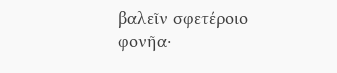βαλεῖν σφετέροιο φονῆα·